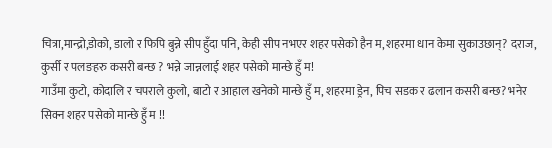चित्रा,मान्द्रो,डोको, डालो र फिपि बुन्ने सीप हुँदा पनि, केही सीप नभएर शहर पसेको हैन म, शहरमा धान केमा सुकाउछान्? दराज, कुर्सी र पलङहरु कसरी बन्छ ? भन्ने जान्नलाई शहर पसेको मान्छे हुँ म!
गाउँमा कुटो, कोदालि र चपराले कुलो, बाटो र आहाल खनेको मान्छे हुँ म, शहरमा ड्रेन, पिच सडक र ढलान कसरी बन्छ? भनेर सिक्न शहर पसेको मान्छे हुँ म !!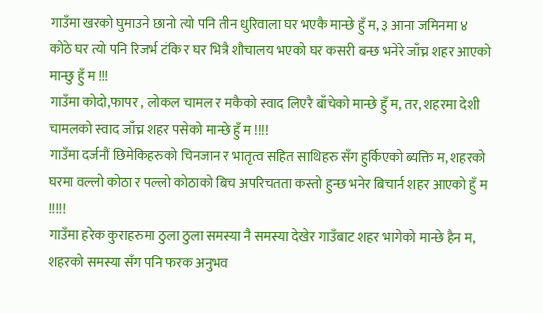गाउँमा खरको घुमाउने छानो त्यो पनि तीन धुरिवाला घर भएकै मान्छे हुँ म, ३ आना जमिनमा ४ कोठे घर त्यो पनि रिजर्भ टंकि र घर भित्रै शौचालय भएको घर कसरी बन्छ भनेरे जाँच्न शहर आएको मान्छु हुँ म !!!
गाउँमा कोदो,फापर , लोकल चामल र मकैको स्वाद लिएरै बाँचेको मान्छे हुँ म, तर, शहरमा देशी चामलको स्वाद जाँच्न शहर पसेको मान्छे हुँ म !!!!
गाउँमा दर्जनौं छिमेकिहरुको चिनजान र भातृत्व सहित साथिहरु सँग हुर्किएको ब्यक्ति म, शहरको घरमा वल्लो कोठा र पल्लो कोठाको बिच अपरिचतता कस्तो हुन्छ भनेर बिचार्न शहर आएको हुँ म !!!!!
गाउँमा हरेक कुराहरुमा ठुला ठुला समस्या नै समस्या देखेर गाउँबाट शहर भागेको मान्छे हैन म, शहरको समस्या सँग पनि फरक अनुभव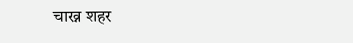चाख्न शहर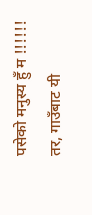पसेको मनुस्य हुँ म !!!!!!
तर, गाउँबाट यी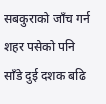सबकुराको जाँच गर्न शहर पसेको पनि साँडे दुई दशक बढि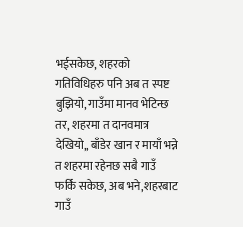भईसकेछ, शहरको गतिविधिहरु पनि अब त स्पष्ट बुझियो, गाउँमा मानव भेटिन्छ तर, शहरमा त दानवमात्र देखियो,, बाँडेर खान र मायाँ भन्ने त शहरमा रहेनछ सबै गाउँ फर्कि सकेछ, अब भने,शहरबाट गाउँ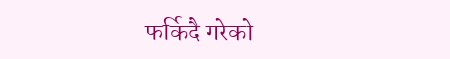फर्किदै गरेको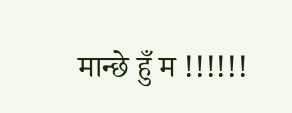मान्छे हुँ म !!!!!!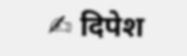✍ दिपेश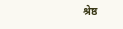श्रेष्ठ